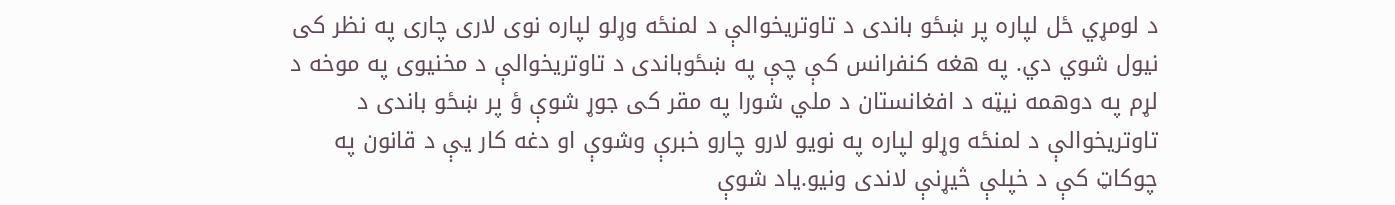د لومړي ځل لپاره پر ښځو باندی د تاوتریخوالې د لمنځه وړلو لپاره نوی لاری چاری په نظر کی نیول شوي دي. په هغه کنفرانس کې چې په ښځوباندی د تاوتریخوالې د مخنیوی په موخه د لړم په دوهمه نیټه د افغانستان د ملي شورا په مقر کی جوړ شوې ؤ پر ښځو باندی د تاوتریخوالې د لمنځه وړلو لپاره په نویو لارو چارو خبرې وشوې او دغه کار یې د قانون په چوکاټ کې د خپلې څیړنې لاندی ونیو.یاد شوې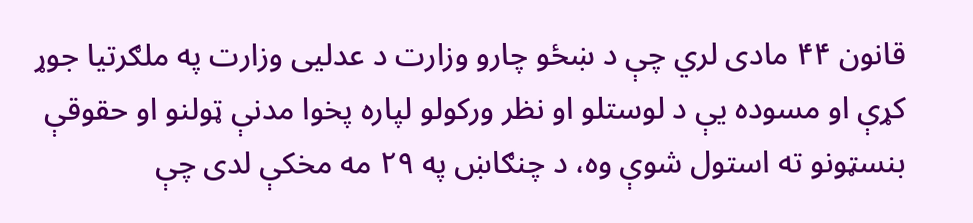قانون ۴۴ مادی لري چې د ښځو چارو وزارت د عدلیی وزارت په ملګرتیا جوړ کړې او مسوده یې د لوستلو او نظر ورکولو لپاره پخوا مدنې ټولنو او حقوقې بنسټونو ته استول شوې وه، د چنګاښ په ۲۹ مه مخکې لدی چې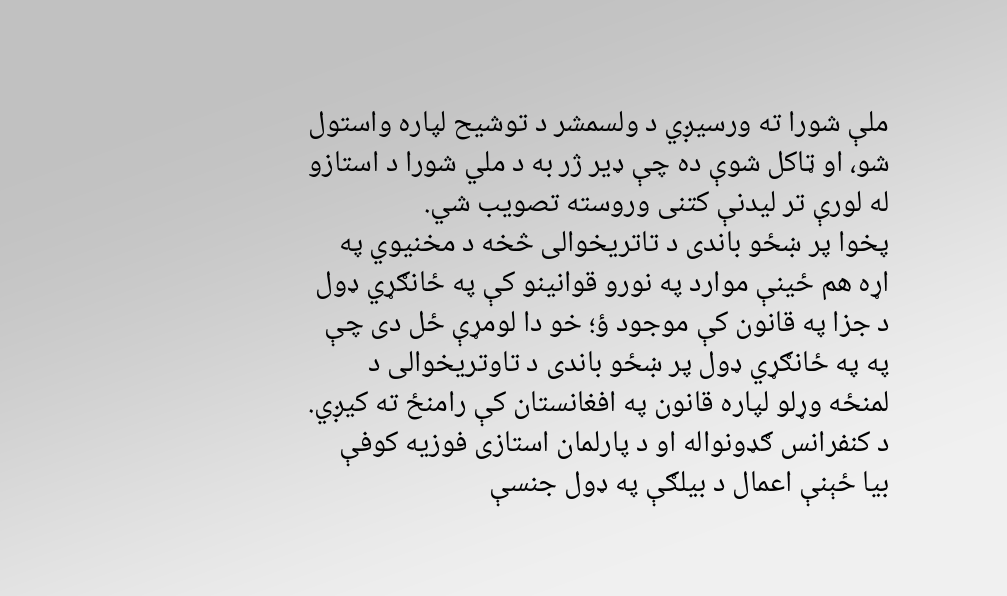ملې شورا ته ورسیږي د ولسمشر د توشیح لپاره واستول شو، او ټاکل شوې ده چې ډیر ژر به د ملي شورا د استازو له لورې تر لیدنې کتنی وروسته تصویب شي.
پخوا پر ښځو باندی د تاتریخوالی څخه د مخنیوي په اړه هم ځینې موارد په نورو قوانینو کې په ځانګړي ډول د جزا په قانون کې موجود ؤ؛ خو دا لومړې ځل دی چې په په ځانګړي ډول پر ښځو باندی د تاوتریخوالی د لمنځه وړلو لپاره قانون په افغانستان کې رامنځ ته کیږي.
د کنفرانس ګډونواله او د پارلمان استازی فوزیه کوفې بیا ځېنې اعمال د بیلګې په ډول جنسې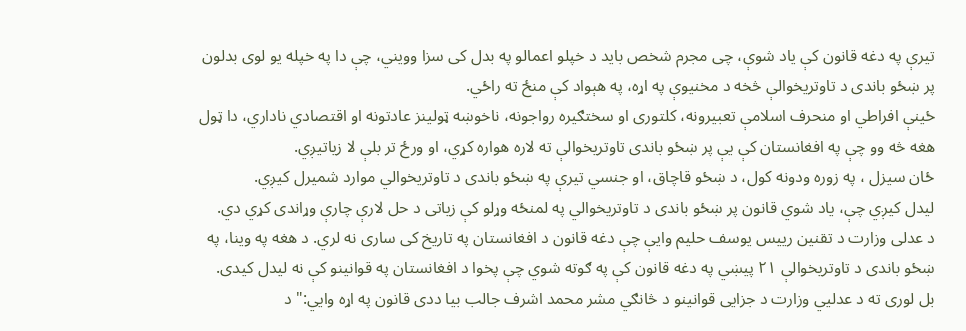تیرې په دغه قانون کې یاد شوې، چی مجرم شخص باید د خپلو اعمالو په بدل کی سزا وویني، چې دا په خپله یو لوی بدلون پر ښځو باندی د تاوتریخوالې څخه د مخنیوې په اړه، په هېواد کې منځ ته راځي.
ځینې افراطي او منحرف اسلامې تعبیرونه، کلتوری او سختګیره رواجونه، ناخوښه ټولینز عادتونه او اقتصادي ناداري، دا ټول هغه څه وو چې په افغانستان کې یې پر ښځو باندی تاوتریخوالې ته لاره هواره کړي، او ورځ تر بلې لا زیاتیږي.
ځان سيزل ، په زوره ودونه کول، د ښځو قاچاق، او جنسي تیرې په ښځو باندی د تاوتریخوالي موارد شمیرل کیږي.
لیدل کیږي چې، یاد شوي قانون پر ښځو باندی د تاوتریخوالي په لمنځه وړلو کې زیاتی د حل لارې چارې وړاندی کړي دي.
د عدلی وزارت د تقنین رییس یوسف حلیم وایې چې دغه قانون د افغانستان په تاریخ کی ساری نه لري. د هغه په وینا، په ښځو باندی د تاوتریخوالې ۲۱ پیښي په دغه قانون کې په ګوته شوي چې پخوا د افغانستان په قوانینو کې نه لیدل کیدی.
بل لوری ته د عدلیي وزارت د جزایی قوانینو د څانګي مشر محمد اشرف جالب بیا ددی قانون په اړه وایي:" د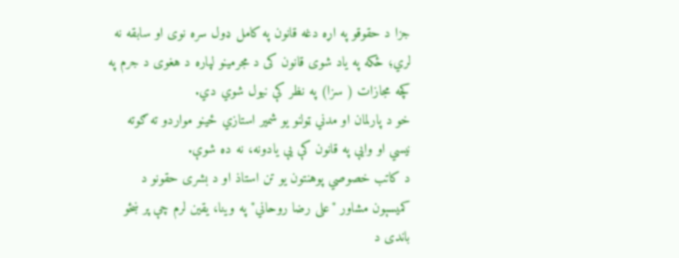جزا د حقوقو په اړه دغه قانون په کامل ډول سره نوی او سابقه نه لري؛ ځکه په یاد شوی قانون کی د مجرمینو لپاره د هغوی د جرم په کچه مجازات ( سزا) په نظر کې نیول شوي دي.
خو د پارلمان او مدني ټولنو یو شمیر استازي ځینو مواردو ته ګوته نیسي او وایې په قانون کې یې یادونه، نه ده شوې.
د کاتب خصوصي پوهنتون یو تن استاذ او د بشری حقونو د کمیسېون مشاور "علی رضا روحاني" په وینا، یقین لرم چې پر ښځو باندی د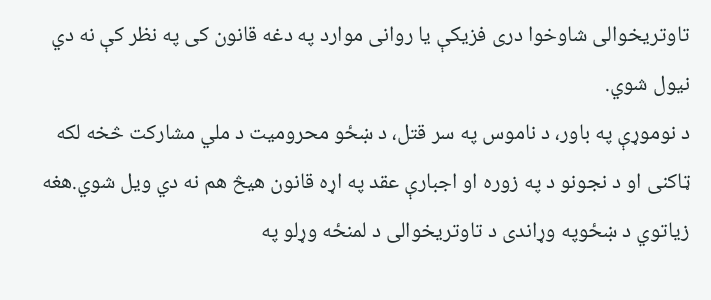تاوتریخوالی شاوخوا دری فزیکې یا روانی موارد په دغه قانون کی په نظر کې نه دي نیول شوي.
د نوموړې په باور، د ناموس په سر قتل، د ښځو محرومیت د ملي مشارکت څخه لکه ټاکنی او د نجونو د په زوره او اجبارې عقد په اړه قانون هیڅ هم نه دي ویل شوي.هغه زیاتوي د ښځوپه وړاندی د تاوتریخوالی د لمنځه وړلو په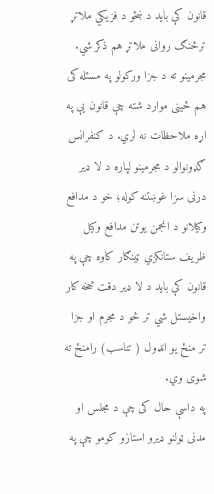قانون کې باید د ښځو د فزیکي ملاتړ ترڅنګ روانی ملاتړ هم ذکر شي. مجرمینو ته د جزا ورکولو په مسئله کی هم ځینی موارد شته چې قانون یې په اړه ملاحظات نه لري. د کنفرانس ګډونوالو د مجرمینو لپاره د لا ډیر درنی سزا غوښتنه کوله؛ خو د مدافع وکیلانو د انجمن یوتن مدافع وکیل ظریف ستانکزي ټینګار کاوه چې په قانون کې باید د لا ډیر دقت څخه کار واخیستل شي تر څو د مجرم او جزا تر منځ یو انډول ( تناسب) رامنځ ته شوی وي.
په داسې حال کی چې د مجلس او مدنی ټولنو ډیرو استازو کومو چې په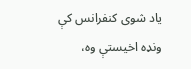یاد شوی کنفرانس کې ونډه اخیستې وه،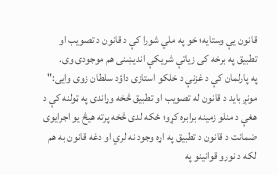قانون یې وستایه؛ خو په ملي شورا کې د قانون د تصویب او تطبیق په برخه کی زیاتې شریکې اندیښنی هم موجودی وی.
په پارلمان کې د غزنې د خلکو استازی داؤد سلطان زوی وایی:" مونږ باید د قانون له تصویب او تطبیق څخه وړاندی په ټولنه کې د هغې د منلو زمینه برابره کړو؛ ځکه لدی څخه پرته هیڅ یو اجرایوی ضمانت د قانون د تطبیق په اړه وجود نه لري او دغه قانون به هم لکه د نورو قوانینو په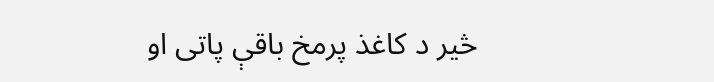څیر د کاغذ پرمخ باقې پاتی او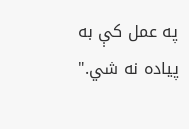په عمل کې به پیاده نه شي."